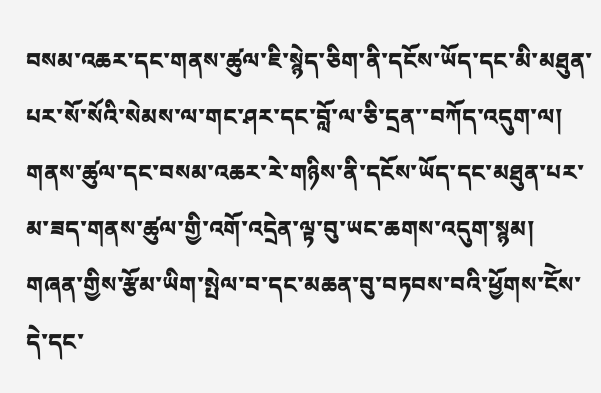བསམ་འཆར་དང་གནས་ཚུལ་ཇི་སྙེད་ཅིག་ནི་དངོས་ཡོད་དང་མི་མཐུན་པར་སོ་སོའི་སེམས་ལ་གང་ཤར་དང་བློ་ལ་ཅི་དྲན་་བཀོད་འདུག་ལ། གནས་ཚུལ་དང་བསམ་འཆར་རེ་གཉིས་ནི་དངོས་ཡོད་དང་མཐུན་པར་མ་ཟད་གནས་ཚུལ་གྱི་འགོ་འདྲེན་ལྟ་བུ་ཡང་ཆགས་འདུག་སྙམ། གཞན་གྱིས་རྩོམ་ཡིག་སྤེལ་བ་དང་མཆན་བུ་བཏབས་བའི་ཕྱོགས་ངོེས་དེ་དང་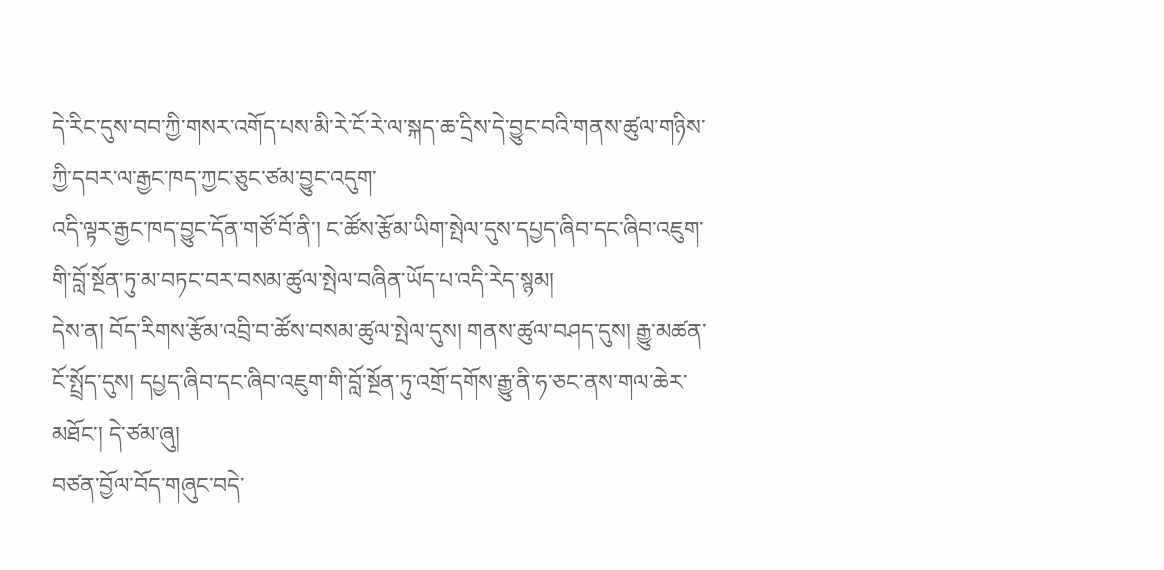དེ་རིང་དུས་བབ་ཀྱི་གསར་འགོད་པས་མི་རེ་ངོ་རེ་ལ་སྐད་ཆ་དྲིས་དེ་བྱུང་བའི་གནས་ཚུལ་གཉིས་ཀྱི་དབར་ལ་རྒྱང་ཁད་ཀྱང་ཅུང་ཙམ་བྱུང་འདུག་
འདི་ལྟར་རྒྱང་ཁད་བྱུང་དོན་གཙོ་བོ་ནི་། ང་ཚོས་རྩོམ་ཡིག་སྤེལ་དུས་དཔྱད་ཞིབ་དང་ཞིབ་འཇུག་གི་བློ་སྔོན་ཏུ་མ་བཏང་བར་བསམ་ཚུལ་སྤེལ་བཞིན་ཡོད་པ་འདི་རེད་སྙམ།
དེས་ན། བོད་རིགས་རྩོམ་འབྲི་བ་ཚོས་བསམ་ཚུལ་སྤེལ་དུས། གནས་ཚུལ་བཤད་དུས། རྒྱུ་མཚན་ངོ་སྤྲོད་དུས། དཔྱད་ཞིབ་དང་ཞིབ་འཇུག་གི་བློ་སྔོན་ཏུ་འགྲོ་དགོས་རྒྱུ་ནི་ཧ་ཅང་ནས་གལ་ཆེར་མཐོང་། དེ་ཙམ་ཞུ།
བཙན་བྱོལ་བོད་གཞུང་བདེ་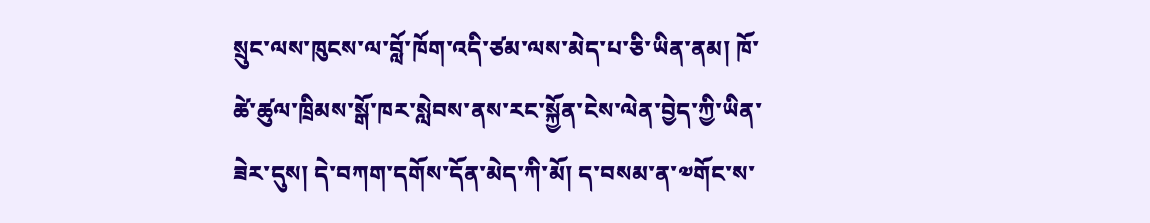སྲུང་ལས་ཁུངས་ལ་བློ་ཁོག་འདི་ཙམ་ལས་མེད་པ་ཅི་ཡིན་ནམ། ཁོ་ཚེ་ཚུལ་ཁྲིམས་སྒོ་ཁར་སླེབས་ནས་རང་སྐྱོན་ངེས་ལེན་བྱེད་ཀྱི་ཡིན་ཟེར་དུས། དེ་བཀག་དགོས་དོན་མེད་ཀི་མོ། ད་བསམ་ན་༧གོང་ས་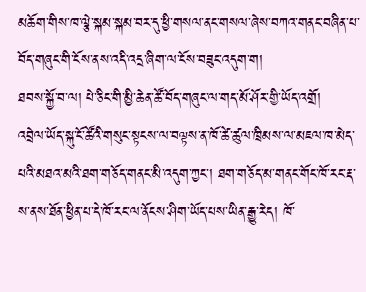མཆོག་གིས་ཁ་ལྕེ་སྐམ་སྐམ་བར་དུ་ཕྱི་གསལ་ནང་གསལ་ཞེས་བཀའ་གནང་བཞིན་པ་བོད་གཞུང་གི་ངོས་ནས་འདི་འདྲ་ཞིག་ལ་ངོས་བཟུང་འདུག་ག།
ཐབས་སྐྱོ་བ་ལ། པེ་ཅིང་གི་མྱི་ཆེན་ཚོ་བོད་གཞུང་ལ་གད་མོ་ཤོར་གྱི་ཡོད་འགྲོ།
འབྲེལ་ཡོད་སྐུ་ངོ་ཚོའི་གསུང་སྟངས་ལ་བལྟས་ན་ཁོ་ཚེ་ཚུལ་ཁྲིམས་ལ་མཇལ་ཁ་མེད་པའི་མཐའ་མའི་ཐག་གཅོད་གནང་མི་འདུག་ཀྱང་། ཐག་གཅོད་མ་གནང་གོང་ཁོ་རང་རྡ་ས་ནས་ཐོན་ཕྱིན་པ་དེ་ཁོ་རང་ལ་ནོངས་ཤིག་ཡོད་པས་ཡིན་རྒྱུ་རེད། ཁོ་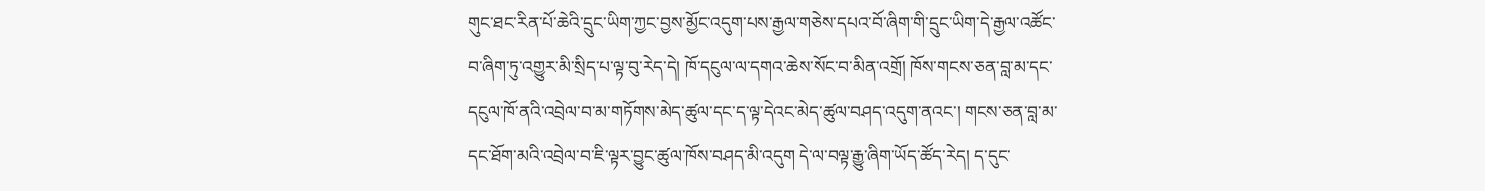གུང་ཐང་རིན་པོ་ཆེའི་དྲུང་ཡིག་ཀྱང་བྱས་མྱོང་འདུག་པས་རྒྱལ་གཅེས་དཔའ་བོ་ཞིག་གི་དྲུང་ཡིག་དེ་རྒྱལ་འཚོང་བ་ཞིག་ཏུ་འགྱུར་མི་སྲིད་པ་ལྟ་བུ་རེད་དེ། ཁོ་དངུལ་ལ་དགའ་ཆེས་སོང་བ་མིན་འགྲོ། ཁོས་གངས་ཅན་བླ་མ་དང་དངུལ་ཁོ་ནའི་འབྲེལ་བ་མ་གཏོགས་མེད་ཚུལ་དང་ད་ལྟ་དེའང་མེད་ཚུལ་བཤད་འདུག་ནའང་། གངས་ཅན་བླ་མ་དང་ཐོག་མའི་འབྲེལ་བ་ཇི་ལྟར་བྱུང་ཚུལ་ཁོས་བཤད་མི་འདུག དེ་ལ་བལྟ་རྒྱུ་ཞིག་ཡོད་ཚོད་རེད། ད་དུང་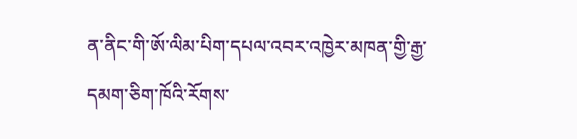ན་ནིང་གི་ཨོ་ལིམ་པིག་དཔལ་འབར་འཁྱེར་མཁན་གྱི་རྒྱ་དམག་ཅིག་ཁོའི་རོགས་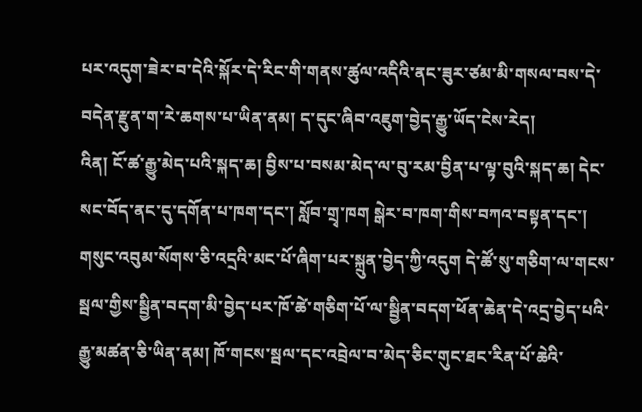པར་འདུག་ཟེར་བ་དེའི་སྐོར་དེ་རིང་གི་གནས་ཚུལ་འདིའི་ནང་ཟུར་ཙམ་མི་གསལ་བས་དེ་བདེན་རྫུན་ག་རེ་ཆགས་པ་ཡིན་ནམ། ད་དུང་ཞིབ་འཇུག་བྱེད་རྒྱུ་ཡོད་ངེས་རེད།
འིན། ངོ་ཚ་རྒྱུ་མེད་པའི་སྐད་ཆ། བྱིས་པ་བསམ་མེད་ལ་བུ་རམ་བྱིན་པ་ལྟ་བུའི་སྐད་ཆ། དེང་སང་བོད་ནང་དུ་དགོན་པ་ཁག་དང་། སློབ་གྲྭ་ཁག སྒེར་བ་ཁག་གིས་བཀའ་བསྟན་དང་། གསུང་འབུམ་སོགས་ཅི་འདྲའི་མང་པོ་ཞིག་པར་སྐྲུན་བྱེད་ཀྱི་འདུག དེ་ཚོ་སུ་གཅིག་ལ་གངས་སྦལ་གྱིས་སྦྱིན་བདག་མི་བྱེད་པར་ཁོ་ཚེ་གཅིག་པོ་ལ་སྦྱིན་བདག་ཕོན་ཆེན་དེ་འདྲ་བྱེད་པའི་རྒྱུ་མཚན་ཅི་ཡིན་ནམ། ཁོ་གངས་སྦལ་དང་འབྲེལ་བ་མེད་ཅིང་གུང་ཐང་རིན་པོ་ཆེའི་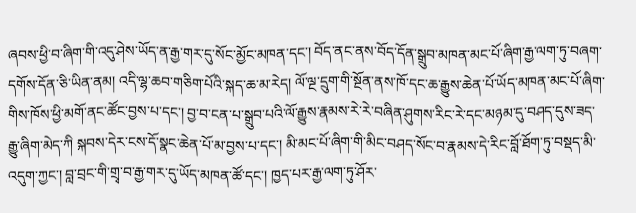ཞབས་ཕྱི་བ་ཞིག་གི་འདུ་ཤེས་ཡོད་ན་རྒྱ་གར་དུ་སོང་མྱོང་མཁན་དང་། བོད་ནང་ནས་བོད་དོན་སྒྲུབ་མཁན་མང་པོ་ཞིག་རྒྱ་ལག་ཏུ་བཞག་དགོས་དོན་ཅི་ཡིན་ནམ། འདི་ལྷ་ཆབ་གཅིག་པོའི་སྐད་ཆ་མ་རེད། ལོ་ལྔ་དྲུག་གི་སྔོན་ནས་ཁོ་དང་ཆ་རྒྱུས་ཆེན་པོ་ཡོད་མཁན་མང་པོ་ཞིག་གིས་ཁོས་ཕྱི་མགོ་ནང་ཚོང་བྱས་པ་དང་། བྱ་བ་ངན་པ་སྒྲུབ་པའི་ལོ་རྒྱུས་རྣམས་རེ་རེ་བཞིན་ཤུགས་རིང་རེ་དང་མཉམ་དུ་བཤད་དུས་ཟད་རྒྱུ་ཞིག་མེད་ཀི སྐབས་དེར་ངས་དོ་སྣང་ཆེན་པོ་མ་བྱས་པ་དང་། མི་མང་པོ་ཞིག་གི་མིང་བཤད་སོང་བ་རྣམས་དེ་རིང་བློ་ཐོག་ཏུ་བསྡད་མི་འདུག་ཀྱང་། བླ་བྲང་གི་གྲྭ་བ་རྒྱ་གར་དུ་ཡོད་མཁན་ཚོ་དང་། ཁྱད་པར་རྒྱ་ལག་ཏུ་ཤོར་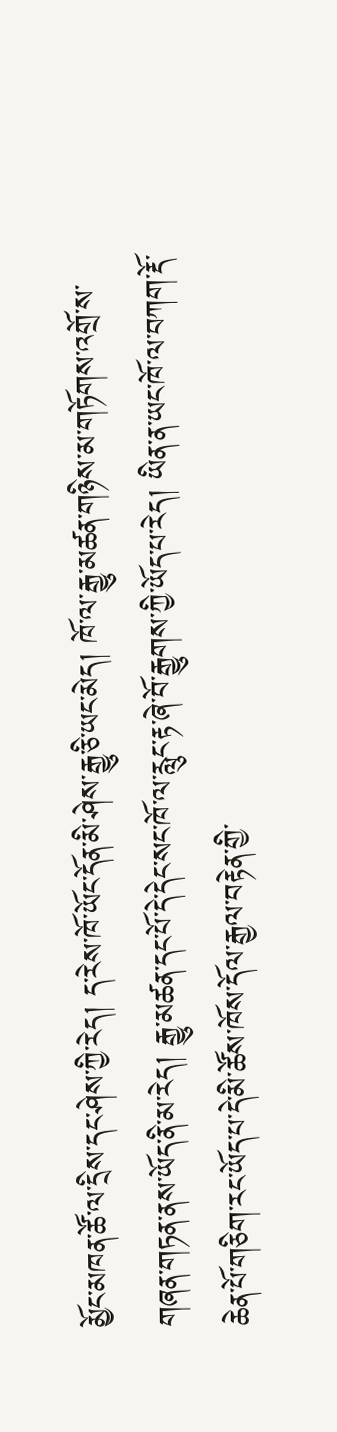མྱོང་མཁན་ཚོ་ལ་དྲིས་དང་ཤེས་ཀྱི་རེད། ད་རེས་ཁོ་ཡོང་དོན་མི་ཤེས་རྒྱུ་ཅི་ཡང་མེད། ཁོ་ལ་རྒྱུ་མཚན་གཉིས་མ་གཏོགས་འགྲོ་ས་གཞན་གཏན་ནས་ཡོད་ནི་མ་རེད། རྒྱུ་མཚན་དང་པོ་དེ་དེང་སང་ཁོ་ལ་རླུང་རྟ་ཞེ་བོ་རྒྱུགས་ཀྱི་ཡོད་པ་རེད། ཡིན་ན་ཡང་ཁོ་ལ་བཀག་རྡོ་ཆེན་པོ་གཅིག་རང་ཡོད་པ་དེ་མི་ཚོས་ཁོས་དོལ་རྒྱལ་བརྟེན་གྱི་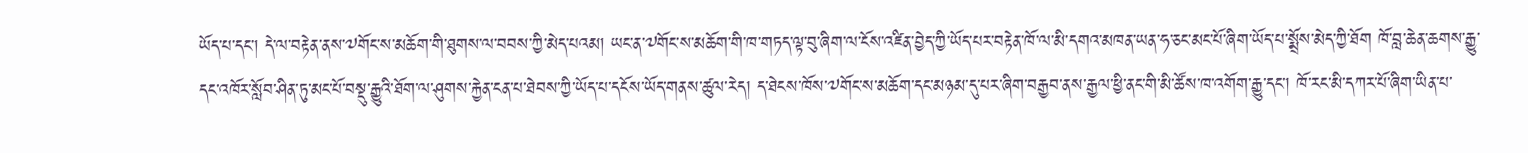ཡོད་པ་དང་། དེ་ལ་བརྟེན་ནས་༧གོང་ས་མཆོག་གི་ཐུགས་ལ་བབས་ཀྱི་མེད་པའམ། ཡང་ན་༧གོང་ས་མཆོག་གི་ཁ་གཏད་ལྟ་བུ་ཞིག་ལ་ངོས་འཛིན་བྱེད་ཀྱི་ཡོད་པར་བརྟེན་ཁོ་ལ་མི་དགའ་མཁན་ཡན་ཧ་ཅང་མང་པོ་ཞིག་ཡོད་པ་སྨྲོས་མེད་ཀྱི་ཐོག ཁོ་བླ་ཆེན་ཆགས་རྒྱུ་དང་འཁོར་སློབ་ཤིན་ཏུ་མང་པོ་བསྡུ་རྒྱུའི་ཐོག་ལ་ཤུགས་རྐྱེན་ངན་པ་ཐེབས་ཀྱི་ཡོད་པ་དངོས་ཡོད་གནས་ཚུལ་རེད། ད་ཐེངས་ཁོས་༧གོང་ས་མཆོག་དང་མཉམ་དུ་པར་ཞིག་བརྒྱབ་ནས་རྒྱལ་ཕྱི་ནང་གི་མི་ཚོས་ཁ་འགོག་རྒྱུ་དང་། ཁོ་རང་མི་དཀར་པོ་ཞིག་ཡིན་པ་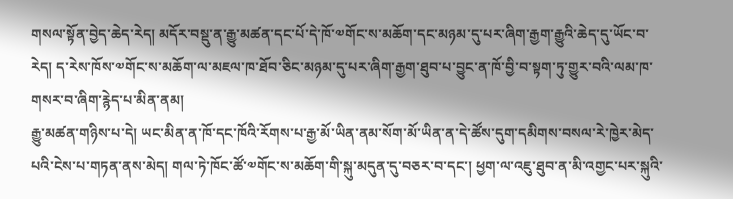གསལ་སྟོན་བྱེད་ཆེད་རེད། མདོར་བསྡུ་ན་རྒྱུ་མཚན་དང་པོ་དེ་ཁོ་༧གོང་ས་མཆོག་དང་མཉམ་དུ་པར་ཞིག་རྒྱག་རྒྱུའི་ཆེད་དུ་ཡོང་བ་རེད། ད་རེས་ཁོས་༧གོང་ས་མཆོག་ལ་མཇལ་ཁ་ཐོབ་ཅིང་མཉམ་དུ་པར་ཞིག་རྒྱག་ཐུབ་པ་བྱུང་ན་ཁོ་བྱི་བ་སྟག་ཏུ་གྱུར་བའི་ལམ་ཁ་གསར་བ་ཞིག་རྙེད་པ་མིན་ནམ།
རྒྱུ་མཚན་གཉིས་པ་དེ། ཡང་མིན་ན་ཁོ་དང་ཁོའི་རོགས་པ་རྒྱ་མོ་ཡིན་ནམ་སོག་མོ་ཡིན་ན་དེ་ཚོས་དུག་དམིགས་བསལ་རེ་ཁྱེར་མེད་པའི་ངེས་པ་གཏན་ནས་མེད། གལ་ཏེ་ཁོང་ཚོ་༧གོང་ས་མཆོག་གི་སྐུ་མདུན་དུ་བཅར་བ་དང་། ཕྱག་ལ་འཇུ་ཐུབ་ན་མི་འགྱང་པར་སྐུའི་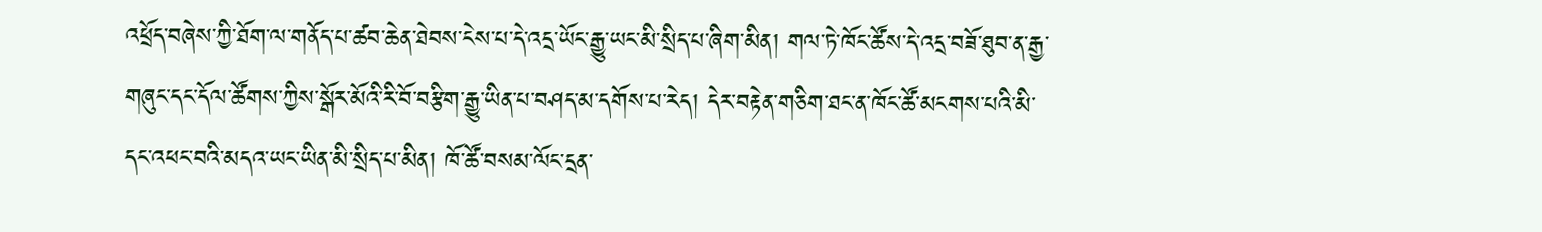འཕྲོད་བཞེས་ཀྱི་ཐོག་ལ་གནོད་པ་ཚབ་ཆེན་ཐེབས་ངེས་པ་དེ་འདྲ་ཡོང་རྒྱུ་ཡང་མི་སྲིད་པ་ཞིག་མིན། གལ་ཏེ་ཁོང་ཚོས་དེ་འདྲ་བཟོ་ཐུབ་ན་རྒྱ་གཞུང་དང་དོལ་ཚོགས་ཀྱིས་སྒོར་མོའི་རི་བོ་བརྩིག་རྒྱུ་ཡིན་པ་བཤད་མ་དགོས་པ་རེད། དེར་བརྟེན་གཅིག་ཐང་ན་ཁོང་ཚོ་མངགས་པའི་མི་དང་འཕང་བའི་མདའ་ཡང་ཡིན་མི་སྲིད་པ་མིན། ཁོ་ཚོ་བསམ་ལོང་དྲན་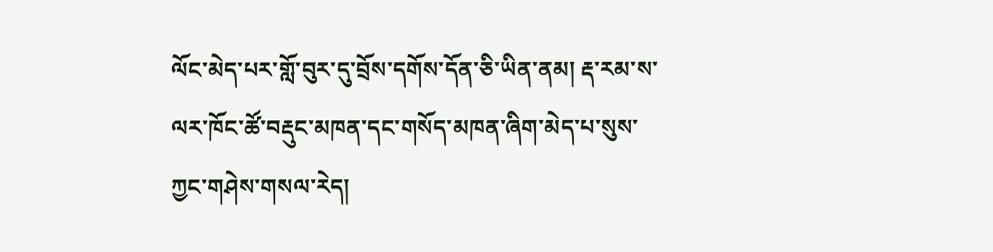ལོང་མེད་པར་གློ་བུར་དུ་བྲོས་དགོས་དོན་ཅི་ཡིན་ནམ། རྡ་རམ་ས་ལར་ཁོང་ཚོ་བརྡུང་མཁན་དང་གསོད་མཁན་ཞིག་མེད་པ་སུས་ཀྱང་གཤེས་གསལ་རེད།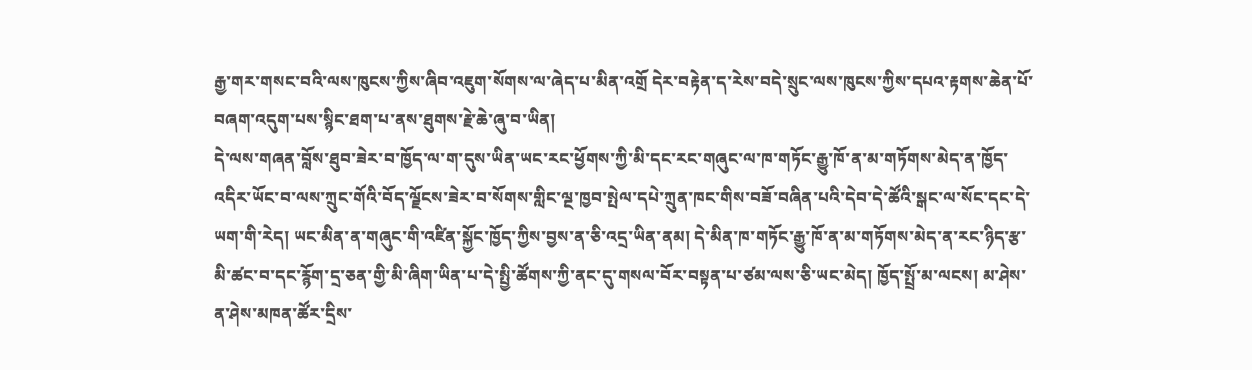རྒྱ་གར་གསང་བའི་ལས་ཁུངས་ཀྱིས་ཞིབ་འཇུག་སོགས་ལ་ཞེད་པ་མིན་འགྲོ དེར་བརྟེན་ད་རེས་བདེ་སྲུང་ལས་ཁུངས་ཀྱིས་དཔའ་རྟགས་ཆེན་པོ་བཞག་འདུག་པས་སྙིང་ཐག་པ་ནས་ཐུགས་རྗེ་ཆེ་ཞུ་བ་ཡིན།
དེ་ལས་གཞན་བློས་ཐུབ་ཟེར་བ་ཁྱོད་ལ་ག་དུས་ཡིན་ཡང་རང་ཕྱོགས་ཀྱི་མི་དང་རང་གཞུང་ལ་ཁ་གཏོང་རྒྱུ་ཁོ་ན་མ་གཏོགས་མེད་ན་ཁྱོད་འདིར་ཡོང་བ་ལས་ཀྲུང་གོའི་བོད་ལྗོངས་ཟེར་བ་སོགས་གླིང་ལྔ་ཁྱབ་སྤེལ་དཔེ་ཀྲུན་ཁང་གིས་བཟོ་བཞིན་པའི་དེབ་དེ་ཚོའི་སྒང་ལ་སོང་དང་དེ་ཡག་གི་རེད། ཡང་མིན་ན་གཞུང་གི་འཛིན་སྐྱོང་ཁྱོད་ཀྱིས་བྱས་ན་ཅི་འདྲ་ཡིན་ནམ། དེ་མིན་ཁ་གཏོང་རྒྱུ་ཁོ་ན་མ་གཏོགས་མེད་ན་རང་ཉིད་རྩ་མི་ཚང་བ་དང་རྙོག་དྲ་ཅན་གྱི་མི་ཞིག་ཡིན་པ་དེ་སྤྱི་ཚོགས་ཀྱི་ནང་དུ་གསལ་བོར་བསྟན་པ་ཙམ་ལས་ཅི་ཡང་མེད། ཁྱོད་སྤྲོ་མ་ལངས། མ་ཤེས་ན་ཤེས་མཁན་ཚོར་དྲིས་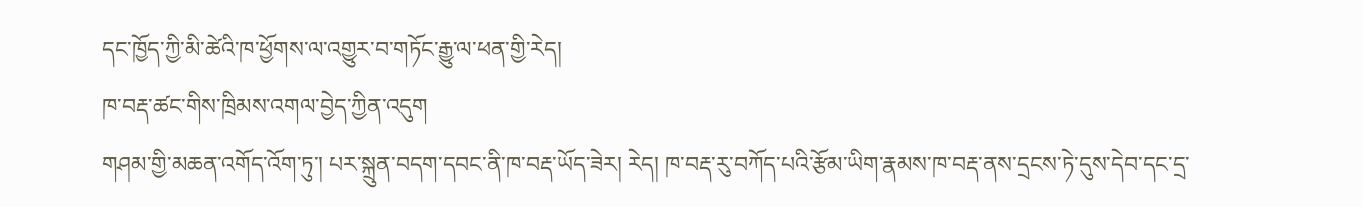དང་ཁྱོད་ཀྱི་མི་ཚེའི་ཁ་ཕྱོགས་ལ་འགྱུར་བ་གཏོང་རྒྱུ་ལ་ཕན་གྱི་རེད།
ཁ་བརྡ་ཚང་གིས་ཁྲིམས་འགལ་བྱེད་ཀྱིན་འདུག
གཤམ་གྱི་མཆན་འགོད་འོག་ཏུ་། པར་སྐྲུན་བདག་དབང་ནི་ཁ་བརྡ་ཡོད་ཟེར། རེད། ཁ་བརྡ་རུ་བཀོད་པའི་རྩོམ་ཡིག་རྣམས་ཁ་བརྡ་ནས་དྲངས་ཏེ་དུས་དེབ་དང་དྲ་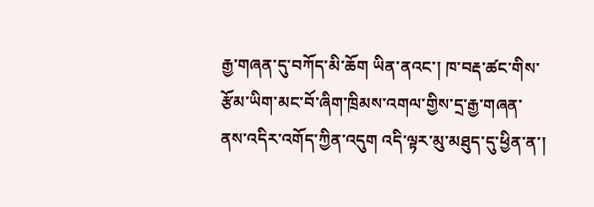རྒྱ་གཞན་དུ་བཀོད་མི་ཆོག ཡིན་ནའང་། ཁ་བརྡ་ཚང་གིས་རྩོམ་ཡིག་མང་བོ་ཞིག་ཁྲིམས་འགལ་གྱིས་དྲ་རྒྱ་གཞན་ནས་འདིར་འགོད་ཀྱིན་འདུག འདི་ལྟར་མུ་མཐུད་དུ་ཕྱིན་ན་།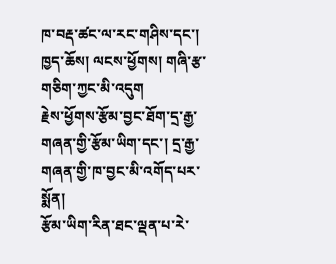ཁ་བརྡ་ཚང་ལ་རང་གཤིས་དང་། ཁྱད་ཆོས། ལངས་ཕྱོགས། གཞི་རྩ་གཅིག་ཀྱང་མི་འདུག
རྗེས་ཕྱོགས་རྩོམ་བྱང་ཐོག་དྲ་རྒྱ་གཞན་གྱི་རྩོམ་ཡིག་དང་། དྲ་རྒྱ་གཞན་གྱི་ཁ་བྱང་མི་འགོད་པར་སྨོན།
རྩོམ་ཡིག་རིན་ཐང་ལྡན་པ་རེ་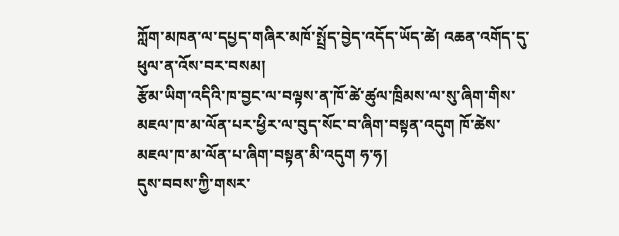ཀློག་མཁན་ལ་དཔྱད་གཞིར་མཁོ་སྤྲོད་བྱེད་འདོད་ཡོད་ཚེ། འཆན་འགོད་དུ་ཕུལ་ན་འོས་བར་བསམ།
རྩོམ་ཡིག་འདིའི་ཁ་བྱང་ལ་བལྟས་ན་ཁོ་ཚེ་ཚུལ་ཁྲིམས་ལ་སུ་ཞིག་གིས་མཇལ་ཁ་མ་ལོན་པར་ཕྱིར་ལ་བུད་སོང་བ་ཞིག་བསྟན་འདུག ཁོ་ཚེས་མཇལ་ཁ་མ་ལོན་པ་ཞིག་བསྟན་མི་འདུག ཧ་ཧ།
དུས་བབས་ཀྱི་གསར་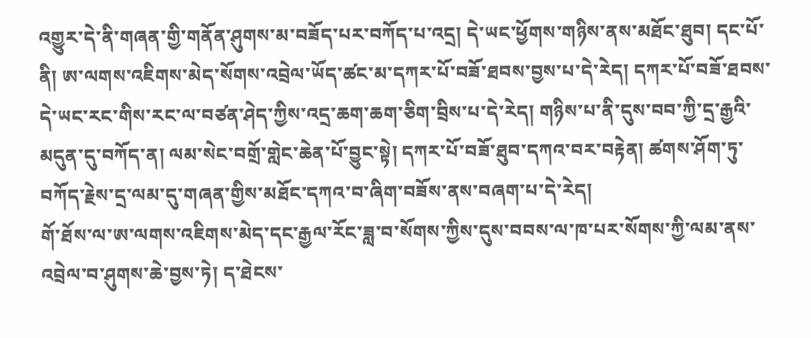འགྱུར་དེ་ནི་གཞན་གྱི་གནོན་ཤུགས་མ་བཟོད་པར་བཀོད་པ་འདྲ། དེ་ཡང་ཕྱོགས་གཉིས་ནས་མཐོང་ཐུབ། དང་པོ་ནི། ཨ་ལགས་འཇིགས་མེད་སོགས་འབྲེལ་ཡོད་ཚང་མ་དཀར་པོ་བཟོ་ཐབས་བྱས་པ་དེ་རེད། དཀར་པོ་བཟོ་ཐབས་དེ་ཡང་རང་གིས་རང་ལ་བཙན་ཤེད་ཀྱིས་འདྲ་ཆག་ཆག་ཅིག་བྲིས་པ་དེ་རེད། གཉིས་པ་ནི་དུས་བབ་ཀྱི་དྲ་རྒྱའི་མདུན་དུ་བཀོད་ན། ལམ་སེང་བགྲོ་གླེང་ཆེན་པོ་བྱུང་སྟེ། དཀར་པོ་བཟོ་ཐུབ་དཀའ་བར་བརྟེན། ཚགས་ཤོག་ཏུ་བཀོད་རྗེས་དྲ་ལམ་དུ་གཞན་གྱིས་མཐོང་དཀའ་བ་ཞིག་བཟོས་ནས་བཞག་པ་དེ་རེད།
གོ་ཐོས་ལ་ཨ་ལགས་འཇིགས་མེད་དང་རྒྱལ་རོང་ཟླ་བ་སོགས་ཀྱིས་དུས་བབས་ལ་ཁ་པར་སོགས་ཀྱི་ལམ་ནས་འབྲེལ་བ་ཤུགས་ཆེ་བྱས་ཏེ། ད་ཐེངས་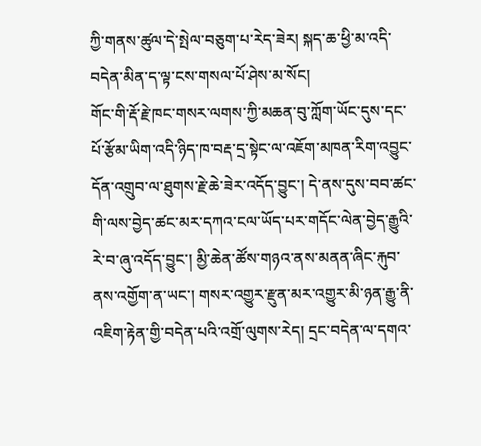ཀྱི་གནས་ཚུལ་དེ་སྤེལ་བཅུག་པ་རེད་ཟེར། སྐད་ཆ་ཕྱི་མ་འདི་བདེན་མིན་ད་ལྟ་ངས་གསལ་པོ་ཤེས་མ་སོང།
གོང་གི་རྡོ་རྗེ་ཁང་གསར་ལགས་ཀྱི་མཆན་བུ་ཀློག་ཡོང་དུས་དང་པོ་རྩོམ་ཡིག་འདི་ཉིད་ཁ་བརྡ་དྲ་སྟེང་ལ་འཇོག་མཁན་རིག་འབྱུང་དོན་འགྲུབ་ལ་ཐུགས་རྗེ་ཆེ་ཟེར་འདོད་བྱུང་། དེ་ནས་དུས་བབ་ཚང་གི་ལས་བྱེད་ཚང་མར་དཀའ་ངལ་ཡོད་པར་གདོང་ལེན་བྱེད་རྒྱུའི་རེ་བ་ཞུ་འདོད་བྱུང་། མྱི་ཆེན་ཚོས་གཉའ་ནས་མནན་ཞིང་རྐུབ་ནས་འགྱོག་ན་ཡང་། གསར་འགྱུར་རྫུན་མར་འགྱུར་མི་ཉན་རྒྱུ་ནི་འཇིག་རྟེན་གྱི་བདེན་པའི་འགྲོ་ལུགས་རེད། དྲང་བདེན་ལ་དགའ་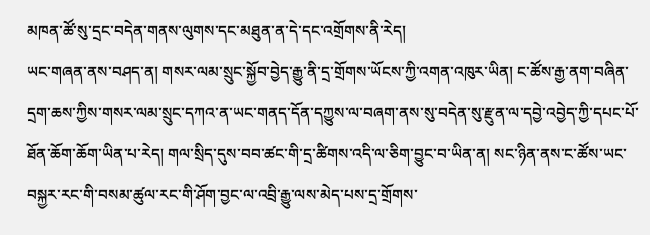མཁན་ཚོ་སུ་དྲང་བདེན་གནས་ལུགས་དང་མཐུན་ན་དེ་དང་འགྲོགས་ནི་རེད།
ཡང་གཞན་ནས་བཤད་ན། གསར་ལམ་སྲུང་སྐྱོབ་བྱེད་རྒྱུ་ནི་དྲ་གྲོགས་ཡོངས་ཀྱི་འགན་འཁུར་ཡིན། ང་ཚོས་རྒྱ་ནག་བཞིན་དྲག་ཆས་ཀྱིས་གསར་ལམ་སྲུང་དཀའ་ན་ཡང་གནད་དོན་དཀྱུས་ལ་བཞག་ནས་སུ་བདེན་སུ་རྫུན་ལ་དབྱེ་འབྱེད་ཀྱི་དཔང་པོ་ཐོན་ཆོག་ཆོག་ཡིན་པ་རེད། གལ་སྲིད་དུས་བབ་ཚང་གི་དྲ་ཚིགས་འདི་ལ་ཅིག་བྱུང་བ་ཡིན་ན། སང་ཉིན་ནས་ང་ཚོས་ཡང་བསྐྱར་རང་གི་བསམ་ཚུལ་རང་གི་ཤོག་བྱང་ལ་འབྲི་རྒྱུ་ལས་མེད་པས་དྲ་གྲོགས་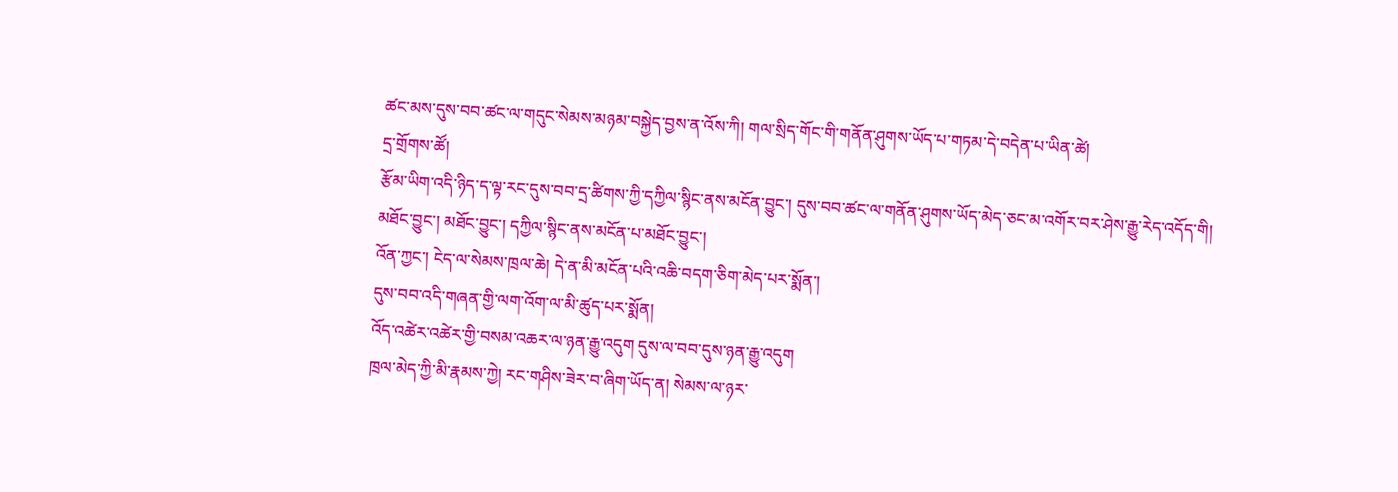ཚང་མས་དུས་བབ་ཚང་ལ་གདུང་སེམས་མཉམ་བསྐྱེད་བྱས་ན་འོས་ཀི། གལ་སྲིད་གོང་གི་གནོན་ཤུགས་ཡོད་པ་གཏམ་དེ་བདེན་པ་ཡིན་ཚེ།
དྲ་གྲོགས་ཚོ།
རྩོམ་ཡིག་འདི་ཉིད་ད་ལྟ་རང་དུས་བབ་དྲ་ཚིགས་ཀྱི་དཀྱིལ་སྙིང་ནས་མངོན་བྱུང་། དུས་བབ་ཚང་ལ་གནོན་ཤུགས་ཡོད་མེད་ཅང་མ་འགོར་བར་ཤེས་རྒྱུ་རེད་འདོད་གི།
མཐོང་བྱུང་། མཐོང་བྱུང་། དཀྱིལ་སྙིང་ནས་མངོན་པ་མཐོང་བྱུང་།
འོན་ཀྱང་། ངེད་ལ་སེམས་ཁྲལ་ཆེ། དེ་ན་མི་མངོན་པའི་འཆི་བདག་ཅིག་མེད་པར་སྨོན་།
དུས་བབ་འདི་གཞན་གྱི་ལག་འོག་ལ་མི་ཚུད་པར་སྨོན།
འོད་འཚེར་འཚེར་གྱི་བསམ་འཆར་ལ་ཉན་རྒྱུ་འདུག དུས་ལ་བབ་དུས་ཉན་རྒྱུ་འདུག
ཁྲལ་མེད་ཀྱི་མི་རྣམས་ཀྱེ། རང་གཤིས་ཟེར་བ་ཞིག་ཡོད་ན། སེམས་ལ་ཉར་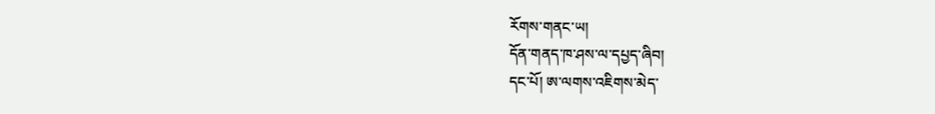རོགས་གནང་ཡ།
དོན་གནད་ཁ་ཤས་ལ་དཔྱད་ཞིབ།
དང་པོ། ཨ་ལགས་འཇིགས་མེད་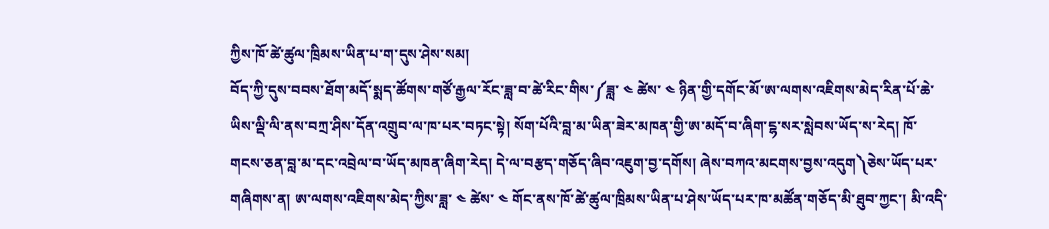ཀྱིས་ཁོ་ཚེ་ཚུལ་ཁྲིམས་ཡིན་པ་ག་དུས་ཤེས་སམ།
བོད་ཀྱི་དུས་བབས་ཐོག་མདོ་སྨད་ཚོགས་གཙོ་རྒྱལ་རོང་ཟླ་བ་ཚེ་རིང་གིས་༼ཟླ་ ༤ ཚེས་ ༤ ཉིན་གྱི་དགོང་མོ་ཨ་ལགས་འཇིགས་མེད་རིན་པོ་ཆེ་ཡིས་ལྡི་ལི་ནས་བཀྲ་ཤིས་དོན་འགྲུབ་ལ་ཁ་པར་བཏང་སྟེ། སོག་པོའི་བླ་མ་ཡིན་ཟེར་མཁན་གྱི་ཨ་མདོ་བ་ཞིག་ངྷ་སར་སླེབས་ཡོད་ས་རེད། ཁོ་གངས་ཅན་བླ་མ་དང་འབྲེལ་བ་ཡོད་མཁན་ཞིག་རེད། དེ་ལ་བརྩད་གཅོད་ཞིབ་འཇུག་བྱ་དགོས། ཞེས་བཀའ་མངགས་བྱས་འདུག༽ཅེས་ཡོད་པར་གཞིགས་ན། ཨ་ལགས་འཇིགས་མེད་ཀྱིས་ཟླ་ ༤ ཚེས་ ༤ གོང་ནས་ཁོ་ཚེ་ཚུལ་ཁྲིམས་ཡིན་པ་ཤེས་ཡོད་པར་ཁ་མཚོན་གཅོད་མི་ཐུབ་ཀྱང་། མི་འདི་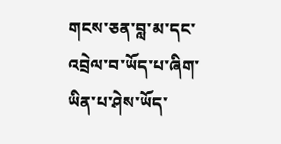གངས་ཅན་བླ་མ་དང་འབྲེལ་བ་ཡོད་པ་ཞིག་ཡིན་པ་ཤེས་ཡོད་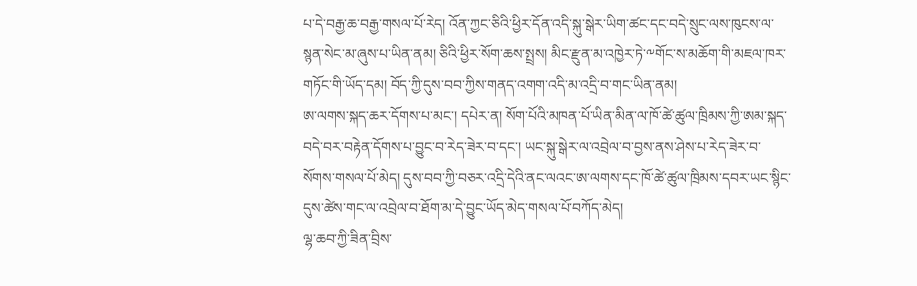པ་དེ་བརྒྱ་ཆ་བརྒྱ་གསལ་པོ་རེད། འོན་ཀྱང་ཅིའི་ཕྱིར་དོན་འདི་སྐུ་སྒེར་ཡིག་ཚང་དང་བདེ་སྲུང་ལས་ཁུངས་ལ་སྙན་སེང་མ་ཞུས་པ་ཡིན་ནམ། ཅིའི་ཕྱིར་སོག་ཆས་སྤྲས། མིང་རྫུན་མ་འཁྱེར་ཏེ་༸གོང་ས་མཆོག་གི་མཇལ་ཁར་གཏོང་གི་ཡོད་དམ། བོད་ཀྱི་དུས་བབ་ཀྱིས་གནད་འགག་འདི་མ་འདྲི་བ་གང་ཡིན་ནམ།
ཨ་ལགས་སྐད་ཆར་དོགས་པ་མང་། དཔེར་ན། སོག་པོའི་མཁན་པོ་ཡིན་མིན་ལ་ཁོ་ཚེ་ཚུལ་ཁྲིམས་ཀྱི་ཨམ་སྐད་བདེ་བར་བརྟེན་དོགས་པ་བྱུང་བ་རེད་ཟེར་བ་དང་། ཡང་སྐུ་སྒེར་ལ་འབྲེལ་བ་བྱས་ནས་ཤེས་པ་རེད་ཟེར་བ་སོགས་གསལ་པོ་མེད། དུས་བབ་ཀྱི་བཅར་འདྲི་དེའི་ནང་ལའང་ཨ་ལགས་དང་ཁོ་ཚེ་ཚུལ་ཁྲིམས་དབར་ཡང་སྙིང་དུས་ཚེས་གང་ལ་འབྲེལ་བ་ཐོག་མ་དེ་བྱུང་ཡོད་མེད་གསལ་པོ་བཀོད་མེད།
ལྷ་ཆབ་ཀྱི་ཟིན་བྲིས་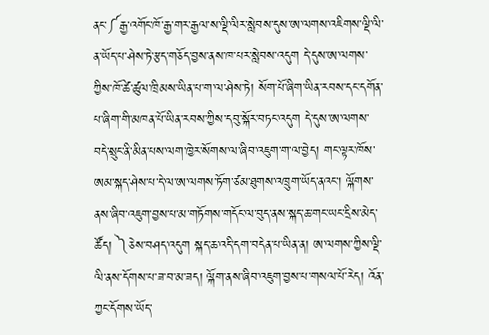ནང་༼རྒྱ་འགོང་ཁོ་རྒྱ་གར་རྒྱལ་ས་ལྡི་ལིར་སླེབས་དུས་ཨ་ལགས་འཇིགས་ལྡི་ལི་ན་ཡོད་པ་ཤེས་ཏེ་རྩད་གཅོད་བྱས་ནས་ཁ་པར་སླེབས་འདུག དེ་དུས་ཨ་ལགས་ཀྱིས་ཁོ་ཚེ་ཚུལ་ཁྲིམས་ཡིན་པ་ག་ལ་ཤེས་ཏེ། སོག་པོ་ཞིག་ཡིན་རབས་དང་དགོན་པ་ཞིག་གི་མཁན་པོ་ཡིན་རབས་ཀྱིས་དབུ་སྐོར་བཏང་འདུག དེ་དུས་ཨ་ལགས་བདེ་སྲུང་ནི་མིན་པས་ལག་ཁྱེར་སོགས་ལ་ཞིབ་འཇུག་ག་ལ་བྱེད། གང་ལྟར་ཁོས་ཨམ་སྐད་ཤེས་པ་དེ་ལ་ཨ་ལགས་ཏོག་ཙམ་ཐུགས་འཁྲུག་ཡོད་ནའང་། ལྐོགས་ནས་ཞིབ་འཇུག་བྱས་པ་མ་གཏོགས་གདོང་ལ་བུད་ནས་སྐད་ཆ་གང་ཡང་དྲིས་མེད་ཚོད། ༽ཅེས་བཤད་འདུག སྐད་ཆ་འདི་དག་བདེན་པ་ཡིན་ན། ཨ་ལགས་ཀྱིས་ལྡི་ལི་ནས་དོགས་པ་ཟ་བ་མ་ཟད། ལྐོག་ནས་ཞིབ་འཇུག་བྱས་པ་གསལ་པོ་རེད། འོན་ཀྱང་དོགས་ཡོད་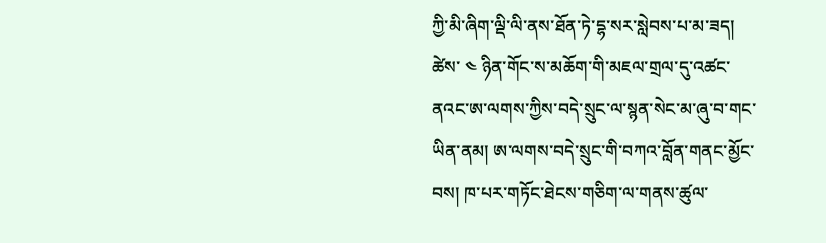ཀྱི་མི་ཞིག་ལྡི་ལི་ནས་ཐོན་ཏེ་དྷ་སར་སླེབས་པ་མ་ཟད། ཚེས་ ༤ ཉིན་གོང་ས་མཆོག་གི་མཇལ་གྲལ་དུ་འཚང་ནའང་ཨ་ལགས་ཀྱིས་བདེ་སྲུང་ལ་སྙན་སེང་མ་ཞུ་བ་གང་ཡིན་ནམ། ཨ་ལགས་བདེ་སྲུང་གི་བཀའ་བློན་གནང་མྱོང་བས། ཁ་པར་གཏོང་ཐེངས་གཅིག་ལ་གནས་ཚུལ་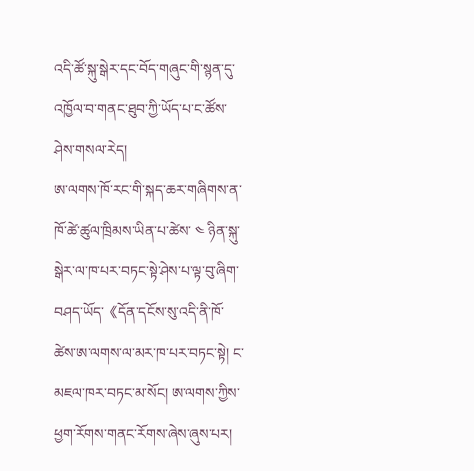འདི་ཚོ་སྐུ་སྒེར་དང་བོད་གཞུང་གི་སྙན་དུ་འཁྱོལ་བ་གནང་ཐུབ་ཀྱི་ཡོད་པ་ང་ཚོས་ཤེས་གསལ་རེད།
ཨ་ལགས་ཁོ་རང་གི་སྐད་ཆར་གཞིགས་ན་ཁོ་ཚེ་ཚུལ་ཁྲིམས་ཡིན་པ་ཚེས་ ༤ ཉིན་སྐུ་སྒེར་ལ་ཁ་པར་བཏང་སྟེ་ཤེས་པ་ལྟ་བུ་ཞིག་བཤད་ཡོད་《དོན་དངོས་སུ་འདི་ནི་ཁོ་ཚེས་ཨ་ལགས་ལ་མར་ཁ་པར་བཏང་སྟེ། ང་མཇལ་ཁར་བཏང་མ་སོང། ཨ་ལགས་ཀྱིས་ཕྱག་རོགས་གནང་རོགས་ཞེས་ཞུས་པར།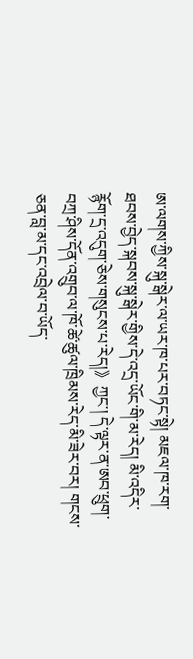ཨ་ལགས་ཀྱིས་སྐུ་སྒེར་ལ་ཡར་ཁ་པར་བཏང་སྟེ། མཇལ་ཁ་རག་ཐབས་བྱེད་སྐབས་སྐུ་སྒེར་གྱིས་དེ་འདྲ་ཡོང་གི་མ་རེད། མི་འདིར་རྙོག་དྲ་འདུག་ཅེས་གསུངས་པ་རེད།》ཀྱང་། དེ་ལྟར་ན་ཨབ་ཕྲུག་བཀྲ་ཤིས་དོན་འགྲུབ་ལ་ཁོ་ཚེ་ཚུལ་ཁྲིམས་རེད་མི་ཟེར་བར། གངས་ཅན་བླ་མ་དང་འབྲེལ་བ་ཡོད་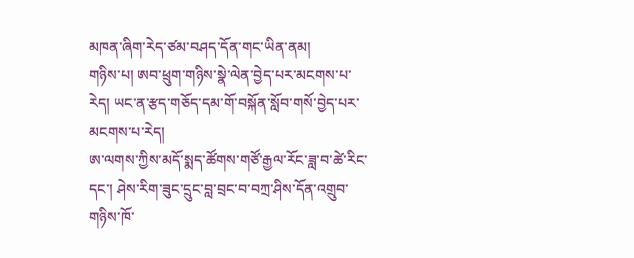མཁན་ཞིག་རེད་ཙམ་བཤད་དོན་གང་ཡིན་ནམ།
གཉིས་པ། ཨབ་ཕྲུག་གཉིས་སྣེ་ལེན་བྱེད་པར་མངགས་པ་རེད། ཡང་ན་རྩད་གཅོད་དམ་གོ་བསྐོན་སློབ་གསོ་བྱེད་པར་མངགས་པ་རེད།
ཨ་ལགས་ཀྱིས་མདོ་སྨད་ཚོགས་གཙོ་རྒྱལ་རོང་ཟླ་བ་ཚེ་རིང་དང་། ཤེས་རིག་ཟུང་དྲུང་བླ་བྲང་བ་བཀྲ་ཤིས་དོན་འགྲུབ་གཉིས་ཁོ་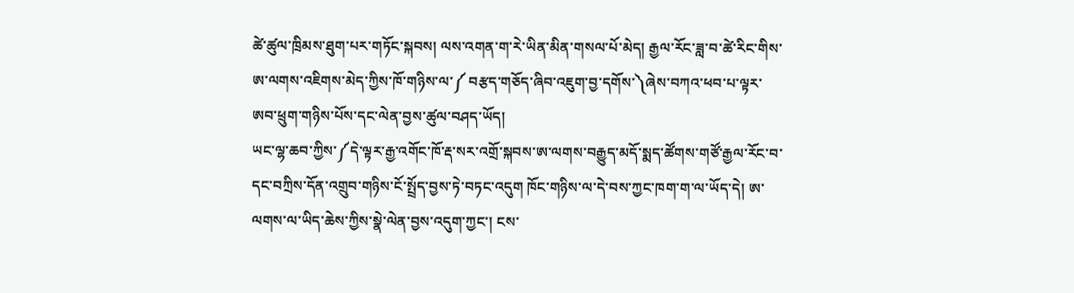ཚེ་ཚུལ་ཁྲིམས་ཐུག་པར་གཏོང་སྐབས། ལས་འགན་ག་རེ་ཡིན་མིན་གསལ་པོ་མེད། རྒྱལ་རོང་ཟླ་བ་ཚེ་རིང་གིས་ཨ་ལགས་འཇིགས་མེད་ཀྱིས་ཁོ་གཉིས་ལ་༼ བརྩད་གཅོད་ཞིབ་འཇུག་བྱ་དགོས་༽ཞེས་བཀའ་ཕབ་པ་ལྟར་ཨབ་ཕྲུག་གཉིས་པོས་དང་ལེན་བྱས་ཚུལ་བཤད་ཡོད།
ཡང་ལྷ་ཆབ་ཀྱིས་༼དེ་ལྟར་རྒྱ་འགོང་ཁོ་རྡ་སར་འགྲོ་སྐབས་ཨ་ལགས་བརྒྱུད་མདོ་སྨད་ཚོགས་གཙོ་རྒྱལ་རོང་བ་དང་བཀྲིས་དོན་འགྲུབ་གཉིས་ངོ་སྤྲོད་བྱས་ཏེ་བཏང་འདུག ཁོང་གཉིས་ལ་དེ་བས་ཀྱང་ཁག་ག་ལ་ཡོད་དེ། ཨ་ལགས་ལ་ཡིད་ཆེས་ཀྱིས་སྣེ་ལེན་བྱས་འདུག་ཀྱང་། ངས་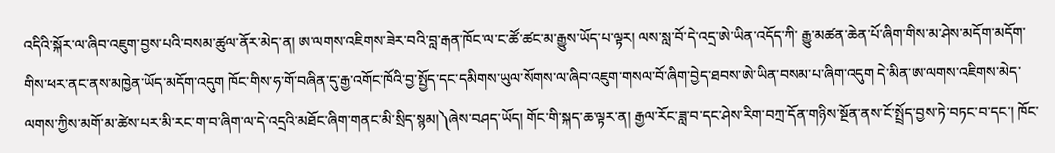འདིའི་སྐོར་ལ་ཞིབ་འཇུག་བྱས་པའི་བསམ་ཚུལ་ནོར་མེད་ན། ཨ་ལགས་འཇིགས་ཟེར་བའི་བླ་རྒན་ཁོང་ལ་ང་ཚོ་ཚང་མ་རྒྱུས་ཡོད་པ་ལྟར། ལས་སླ་བོ་དེ་འདྲ་ཨེ་ཡིན་འདོད་ཀི་ རྒྱུ་མཚན་ཆེན་པོ་ཞིག་གིས་མ་ཤེས་མདོག་མདོག་གིས་ཕར་ནང་ནས་མཁྱེན་ཡོད་མདོག་འདུག ཁོང་གིས་ཧ་གོ་བཞིན་དུ་རྒྱ་འགོང་ཁོའི་བྱ་སྤྱོད་དང་དམིགས་ཡུལ་སོགས་ལ་ཞིབ་འཇུག་གསལ་བོ་ཞིག་བྱེད་ཐབས་ཨེ་ཡིན་བསམ་པ་ཞིག་འདུག དེ་མིན་ཨ་ལགས་འཇིགས་མེད་ལགས་ཀྱིས་མགོ་མ་ཚེས་པར་མི་རང་ག་བ་ཞིག་ལ་དེ་འདྲའི་མཐོང་ཞིག་གནང་མི་སྲིད་སྙམ།༽ཞེས་བཤད་ཡོད། གོང་གི་སྐད་ཆ་ལྟར་ན། རྒྱལ་རོང་ཟླ་བ་དང་ཤེས་རིག་བཀྲ་དོན་གཉིས་སྔོན་ནས་ངོ་སྤྲོད་བྱས་ཏེ་བཏང་བ་དང་། ཁོང་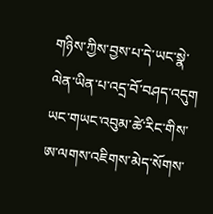གཉིས་ཀྱིས་བྱས་པ་དེ་ཡང་སྣེ་ལེན་ཡིན་པ་འདྲ་བོ་བཤད་འདུག
ཡང་གཡང་འབུམ་ཚེ་རིང་གིས་ཨ་ལགས་འཇིགས་མེད་སོགས་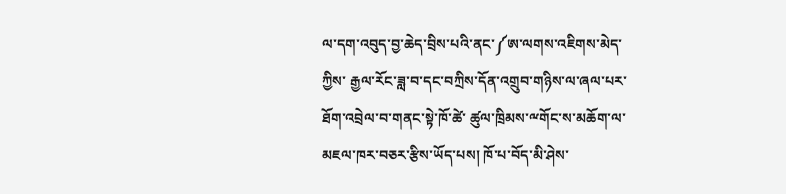ལ་དག་འབུད་བྱ་ཆེད་བྲིས་པའི་ནང་༼ཨ་ལགས་འཇིགས་མེད་ཀྱིས་ རྒྱལ་རོང་ཟླ་བ་དང་བཀྲིས་དོན་འགྲུབ་གཉིས་ལ་ཞལ་པར་ཐོག་འབྲེལ་བ་གནང་སྟེ་ཁོ་ཚེ་ ཚུལ་ཁྲིམས་ྋགོང་ས་མཆོག་ལ་མཇལ་ཁར་བཅར་རྩིས་ཡོད་པས། ཁོ་པ་བོད་མི་ཤེས་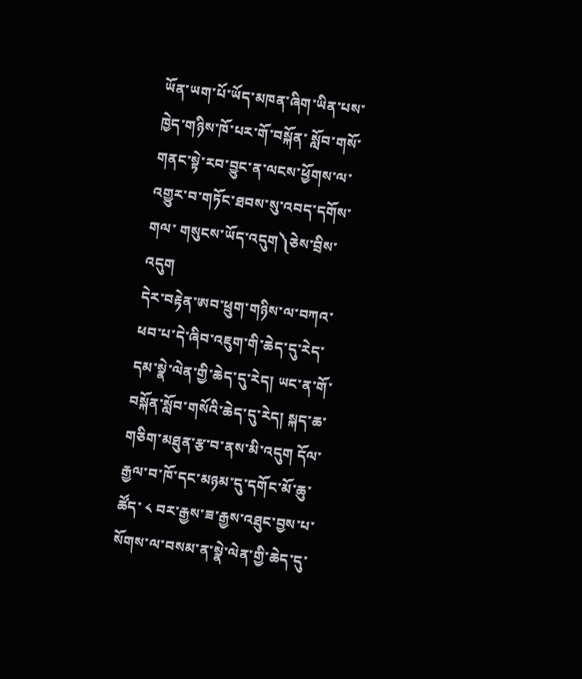ཡོན་ཡག་པོ་ཡོད་མཁན་ཞིག་ཡིན་པས་ཁྱེད་གཉིས་ཁོ་པར་གོ་བསྐོན་ སློབ་གསོ་གནང་སྟེ་རབ་བྱུང་ན་ལངས་ཕྱོགས་ལ་འགྱུར་བ་གཏོང་ཐབས་སུ་འབད་དགོས་གལ་ གསུངས་ཡོད་འདུག༽ཅེས་བྲིས་འདུག
དེར་བརྟེན་ཨབ་ཕྲུག་གཉིས་ལ་བཀའ་ཕབ་པ་དེ་ཞིབ་འཇུག་གི་ཆེད་དུ་རེད་དམ་སྣེ་ལེན་གྱི་ཆེད་དུ་རེད། ཡང་ན་གོ་བསྐོན་སློབ་གསོའི་ཆེད་དུ་རེད། སྐད་ཆ་གཅིག་མཐུན་རྩ་བ་ནས་མི་འདུག དོལ་རྒྱལ་བ་ཁོ་དང་མཉམ་དུ་དགོང་མོ་ཆུ་ཚོད་ ༨ བར་རྒྱས་ཟ་རྒྱས་འཐུང་བྱས་པ་སོགས་ལ་བསམ་ན་སྣེ་ལེན་གྱི་ཆེད་དུ་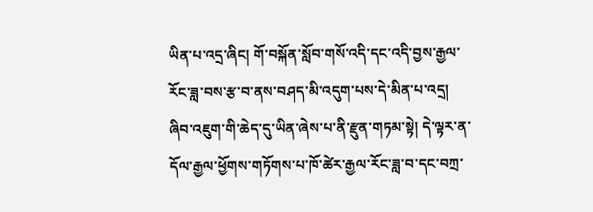ཡིན་པ་འདྲ་ཞིང། གོ་བསྐོན་སློབ་གསོ་འདི་དང་འདི་བྱས་རྒྱལ་རོང་ཟླ་བས་རྩ་བ་ནས་བཤད་མི་འདུག་པས་དེ་མིན་པ་འདྲ། ཞིབ་འཇུག་གི་ཆེད་དུ་ཡིན་ཞེས་པ་ནི་རྫུན་གཏམ་སྟེ། དེ་ལྟར་ན་དོལ་རྒྱལ་ཕྱོགས་གཏོགས་པ་ཁོ་ཚེར་རྒྱལ་རོང་ཟླ་བ་དང་བཀྲ་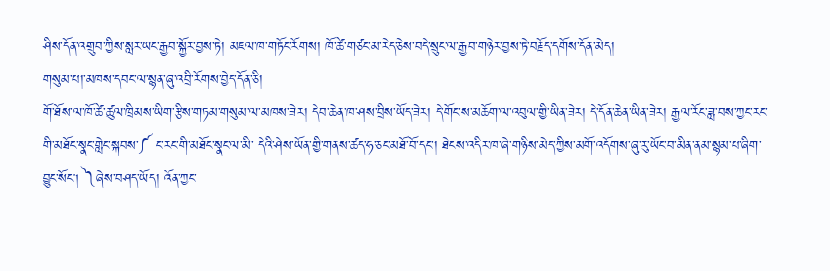ཤིས་དོན་འགྲུབ་ཀྱིས་སླར་ཡང་རྒྱབ་སྐྱོར་བྱས་ཏེ། མཇལ་ཁ་གཏོང་རོགས། ཁོ་ཚེ་གཙང་མ་རེད་ཅེས་བདེ་སྲུང་ལ་རྒྱབ་གཉེར་བྱས་ཏེ་བརྗོད་དགོས་དོན་མེད།
གསུམ་པ།་མཁས་དབང་ལ་སྙན་ཞུ་འབྲི་རོགས་བྱེད་དོན་ཅི།
གོ་ཐོས་ལ་ཁོ་ཚེ་ཚུལ་ཁྲིམས་ཡིག་རྩིས་གཏམ་གསུམ་ལ་མཁས་ཟེར། དེབ་ཆེན་ཁ་ཤས་བྲིས་ཡོད་ཟེར། དེ་གོང་ས་མཆོག་ལ་འབུལ་གྱི་ཡིན་ཟེར། དེ་དོན་ཆེན་ཡིན་ཟེར། རྒྱལ་རོང་ཟླ་བས་ཀྱང་རང་གི་མཐོང་སྣང་གླེང་སྐབས་༼ ང་རང་གི་མཐོང་སྣང་ལ་མི་ དེའི་ཤེས་ཡོན་གྱི་གནས་ཚད་ཧ་ཅང་མཐོ་བོ་དང་། ཐེངས་འདིར་ཁ་ཞེ་གཉིས་མེད་ཀྱིས་མགོ་འདོགས་ཞུ་རུ་ཡོང་བ་མིན་ནམ་སྙམ་པ་ཞིག་ བྱུང་སོང། ༽ཞེས་བཤད་ཡོད། འོན་ཀྱང་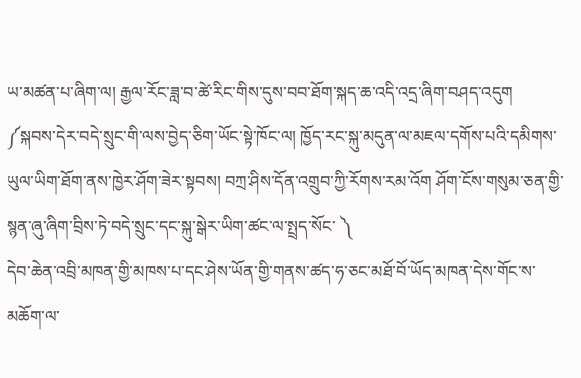ཡ་མཚན་པ་ཞིག་ལ། རྒྱལ་རོང་ཟླ་བ་ཚེ་རིང་གིས་དུས་བབ་ཐོག་སྐད་ཆ་འདི་འདྲ་ཞིག་བཤད་འདུག
༼སྐབས་དེར་བདེ་སྲུང་གི་ལས་བྱེད་ཅིག་ཡོང་སྟེ་ཁོང་ལ། ཁྱོད་རང་སྐུ་མདུན་ལ་མཇལ་དགོས་པའི་དམིགས་ཡུལ་ཡིག་ཐོག་ནས་ཁྱེར་ཤོག་ཟེར་སྟབས། བཀྲ་ཤིས་དོན་འགྲུབ་ཀྱི་རོགས་རམ་འོག ཤོག་ངོས་གསུམ་ཅན་གྱི་སྙན་ཞུ་ཞིག་བྲིས་ཏེ་བདེ་སྲུང་དང་སྐུ་སྒེར་ཡིག་ཚང་ལ་སྤྲད་སོང་ ༽
དེབ་ཆེན་འབྲི་མཁན་གྱི་མཁས་པ་དང་ཤེས་ཡོན་གྱི་གནས་ཚད་ཧ་ཅང་མཐོ་བོ་ཡོད་མཁན་དེས་གོང་ས་མཆོག་ལ་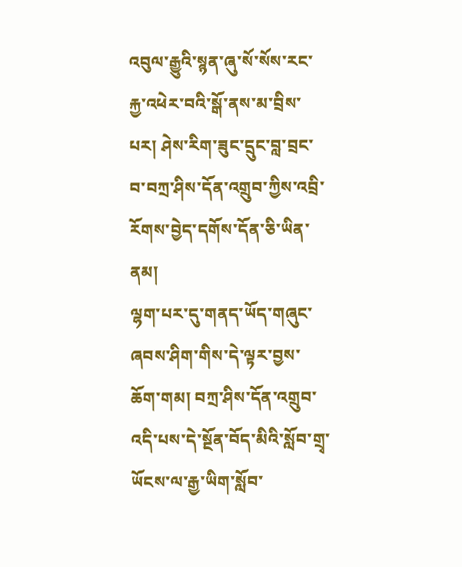འབུལ་རྒྱུའི་སྙན་ཞུ་སོ་སོས་རང་རྐྱ་འཕེར་བའི་སྒོ་ནས་མ་བྲིས་པར། ཤེས་རིག་ཟུང་དྲུང་བླ་བྲང་བ་བཀྲ་ཤིས་དོན་འགྲུབ་ཀྱིས་འབྲི་རོགས་བྱེད་དགོས་དོན་ཅི་ཡིན་ནམ།
ལྷག་པར་དུ་གནད་ཡོད་གཞུང་ཞབས་ཤིག་གིས་དེ་ལྟར་བྱས་ཆོག་གམ། བཀྲ་ཤིས་དོན་འགྲུབ་འདི་པས་དེ་སྔོན་བོད་མིའི་སློབ་གྲྭ་ཡོངས་ལ་རྒྱ་ཡིག་སློབ་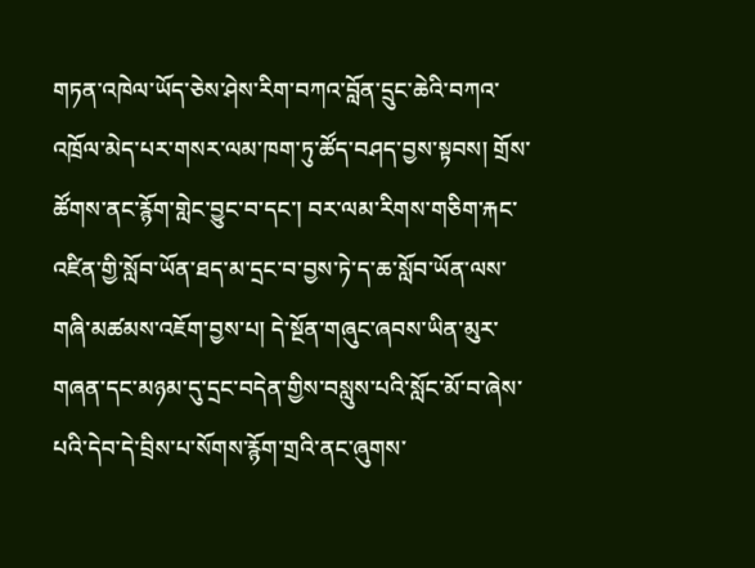གཏན་འཁེལ་ཡོད་ཅེས་ཤེས་རིག་བཀའ་བློན་དྲུང་ཆེའི་བཀའ་འཁྲོལ་མེད་པར་གསར་ལམ་ཁག་ཏུ་ཚོད་བཤད་བྱས་སྟབས། གྲོས་ཚོགས་ནང་རྙོག་གླེང་བྱུང་བ་དང་། བར་ལམ་རིགས་གཅིག་རྐང་འཛིན་གྱི་སློབ་ཡོན་ཐད་མ་དྲང་བ་བྱས་ཏེ་ད་ཆ་སློབ་ཡོན་ལས་གཞི་མཚམས་འཇོག་བྱས་པ། དེ་སྔོན་གཞུང་ཞབས་ཡིན་མུར་གཞན་དང་མཉམ་དུ་དྲང་བདེན་གྱིས་བསླུས་པའི་སློང་མོ་བ་ཞེས་པའི་དེབ་དེ་བྲིས་པ་སོགས་རྙོག་གྲའི་ནང་ཞུགས་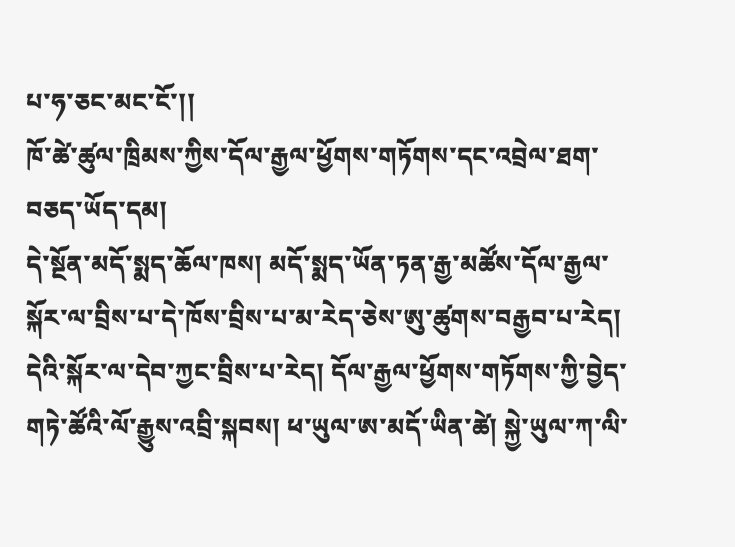པ་ཧ་ཅང་མང་ངོ་།།
ཁོ་ཚེ་ཚུལ་ཁྲིམས་ཀྱིས་དོལ་རྒྱལ་ཕྱོགས་གཏོགས་དང་འབྲེལ་ཐག་བཅད་ཡོད་དམ།
དེ་སྔོན་མདོ་སྨད་ཆོལ་ཁས། མདོ་སྨད་ཡོན་ཏན་རྒྱ་མཚོས་དོལ་རྒྱལ་སྐོར་ལ་བྲིས་པ་དེ་ཁོས་བྲིས་པ་མ་རེད་ཅེས་ཨུ་ཚུགས་བརྒྱབ་པ་རེད། དེའི་སྐོར་ལ་དེབ་ཀྱང་བྲིས་པ་རེད། དོལ་རྒྱལ་ཕྱོགས་གཏོགས་ཀྱི་བྱེད་གཏེ་ཚོའི་ལོ་རྒྱུས་འབྲི་སྐབས། ཕ་ཡུལ་ཨ་མདོ་ཡིན་ཚེ། སྐྱེ་ཡུལ་ཀ་ལི་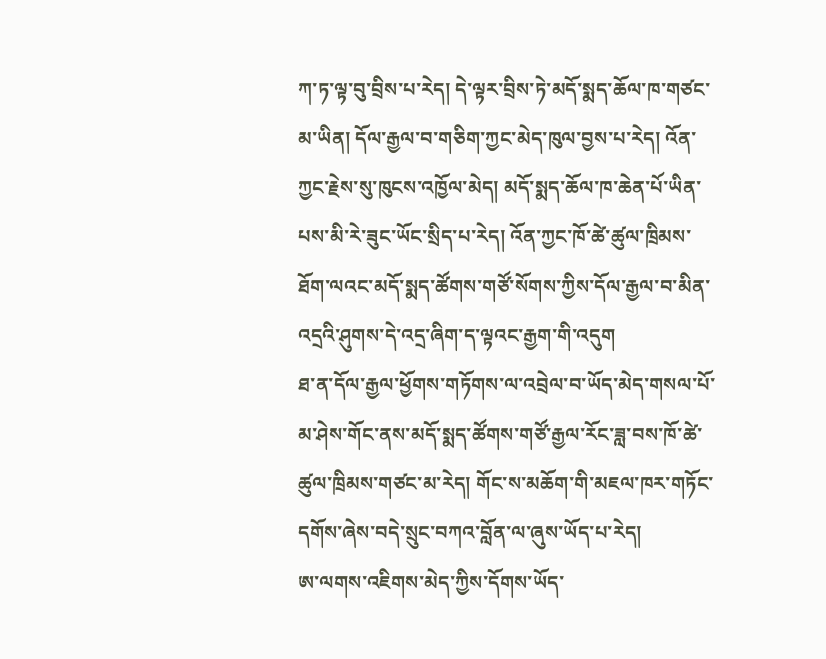ཀ་ཏ་ལྟ་བུ་བྲིས་པ་རེད། དེ་ལྟར་བྲིས་ཏེ་མདོ་སྨད་ཆོལ་ཁ་གཙང་མ་ཡིན། དོལ་རྒྱལ་བ་གཅིག་ཀྱང་མེད་ཁུལ་བྱས་པ་རེད། འོན་ཀྱང་རྗེས་སུ་ཁུངས་འཁྱོལ་མེད། མདོ་སྨད་ཆོལ་ཁ་ཆེན་པོ་ཡིན་པས་མི་རེ་ཟུང་ཡོང་སྲིད་པ་རེད། འོན་ཀྱང་ཁོ་ཚེ་ཚུལ་ཁྲིམས་ཐོག་ལའང་མདོ་སྨད་ཚོགས་གཙོ་སོགས་ཀྱིས་དོལ་རྒྱལ་བ་མིན་འདྲའི་ཤུགས་དེ་འདྲ་ཞིག་ད་ལྟའང་རྒྱག་གི་འདུག
ཐ་ན་དོལ་རྒྱལ་ཕྱོགས་གཏོགས་ལ་འབྲེལ་བ་ཡོད་མེད་གསལ་པོ་མ་ཤེས་གོང་ནས་མདོ་སྨད་ཚོགས་གཙོ་རྒྱལ་རོང་ཟླ་བས་ཁོ་ཚེ་ཚུལ་ཁྲིམས་གཙང་མ་རེད། གོང་ས་མཆོག་གི་མཇལ་ཁར་གཏོང་དགོས་ཞེས་བདེ་སྲུང་བཀའ་བློན་ལ་ཞུས་ཡོད་པ་རེད།
ཨ་ལགས་འཇིགས་མེད་ཀྱིས་དོགས་ཡོད་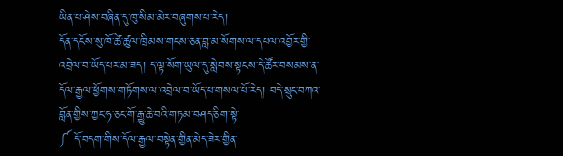ཡིན་པ་ཤེས་བཞིན་དུ་ཁུ་སིམ་མེར་བཞུགས་པ་རེད།
དོན་དངོས་སུ་ཁོ་ཚེ་ཚུལ་ཁྲིམས་གངས་ཅན་བླ་མ་སོགས་ལ་དཔལ་འབྱོར་གྱི་འབྲེལ་བ་ཡོད་པར་མ་ཟད། ད་ལྟ་སོག་ཡུལ་དུ་སླེབས་སྟངས་དེ་ཚོར་བསམས་ན་དོལ་རྒྱལ་ཕྱོགས་གཏོགས་ལ་འབྲེལ་བ་ཡོད་པ་གསལ་པོ་རེད། བདེ་སྲུང་བཀའ་བློན་གྱིས་ཀྱང་ཧ་ཅང་གོ་རྒྱུ་ཆེ་བའི་གཏམ་བཤད་ཅིག་སྟེ་
༼ དོ་བདག་གིས་དོལ་རྒྱལ་བསྟེན་གྱིན་མེད་ཟེར་གྱིན་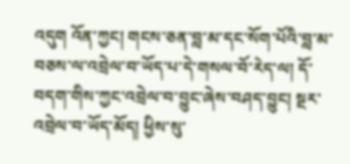འདུག འོན་ཀྱང། གངས་ཅན་བླ་མ་དང་སོག་པོའི་བླ་མ་བཅས་ལ་འབྲེལ་བ་ཡོད་པ་དེ་གསལ་བོ་རེད་ལ། དོ་བདག་གིས་ཀྱང་འབྲེལ་བ་བྱུང་ཞེས་བཤད་བྱུང། སྔར་འབྲེལ་བ་ཡོད་མོད། ཕྱིས་སུ་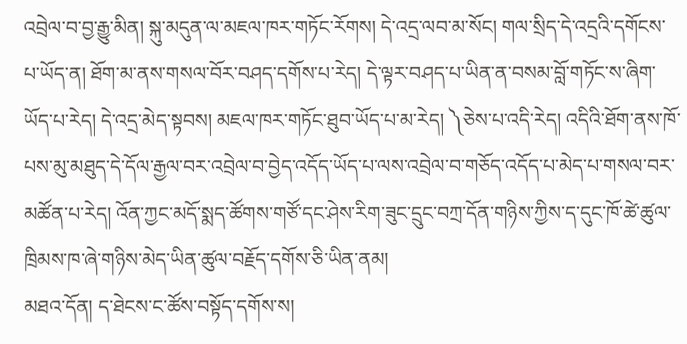འབྲེལ་བ་བྱ་རྒྱུ་མིན། སྐུ་མདུན་ལ་མཇལ་ཁར་གཏོང་རོགས། དེ་འདྲ་ལབ་མ་སོང། གལ་སྲིད་དེ་འདྲའི་དགོངས་པ་ཡོད་ན། ཐོག་མ་ནས་གསལ་བོར་བཤད་དགོས་པ་རེད། དེ་ལྟར་བཤད་པ་ཡིན་ན་བསམ་བློ་གཏོང་ས་ཞིག་ཡོད་པ་རེད། དེ་འདྲ་མེད་སྟབས། མཇལ་ཁར་གཏོང་ཐུབ་ཡོད་པ་མ་རེད། ༽ཅེས་པ་འདི་རེད། འདིའི་ཐོག་ནས་ཁོ་པས་མུ་མཐུད་དེ་དོལ་རྒྱལ་བར་འབྲེལ་བ་བྱེད་འདོད་ཡོད་པ་ལས་འབྲེལ་བ་གཅོད་འདོད་པ་མེད་པ་གསལ་བར་མཚོན་པ་རེད། འོན་ཀྱང་མདོ་སྨད་ཚོགས་གཙོ་དང་ཤེས་རིག་ཟུང་དྲུང་བཀྲ་དོན་གཉིས་ཀྱིས་ད་དུང་ཁོ་ཚེ་ཚུལ་ཁྲིམས་ཁ་ཞེ་གཉིས་མེད་ཡིན་ཚུལ་བརྗོད་དགོས་ཅི་ཡིན་ནམ།
མཐའ་དོན། ད་ཐེངས་ང་ཚོས་བསྟོད་དགོས་ས།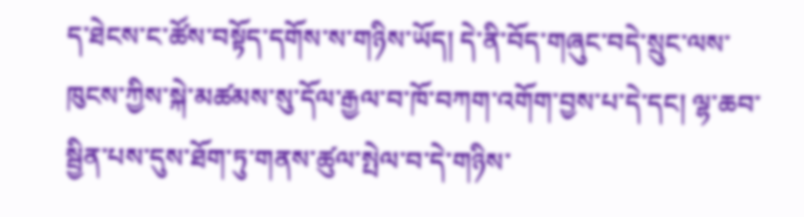ད་ཐེངས་ང་ཚོས་བསྟོད་དགོས་ས་གཉིས་ཡོད། དེ་ནི་བོད་གཞུང་བདེ་སྲུང་ལས་ཁུངས་ཀྱིས་སྐེ་མཚམས་སུ་དོལ་རྒྱལ་བ་ཁོ་བཀག་འགོག་བྱས་པ་དེ་དང། ལྷ་ཆབ་སྦྱིན་པས་དུས་ཐོག་ཏུ་གནས་ཚུལ་སྤེལ་བ་དེ་གཉིས་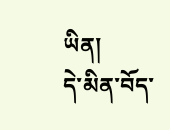ཡིན།
དེ་མིན་བོད་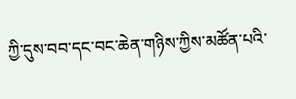ཀྱི་དུས་བབ་དང་བང་ཆེན་གཉིས་ཀྱིས་མཚོན་པའི་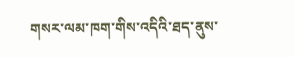གསར་ལམ་ཁག་གིས་འདིའི་ཐད་ནུས་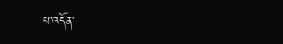པ་འདོན་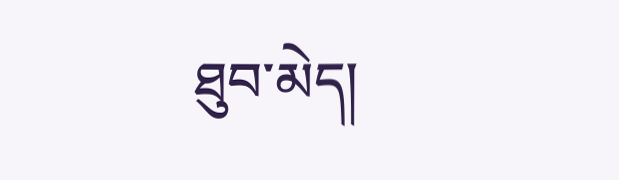ཐུབ་མེད།